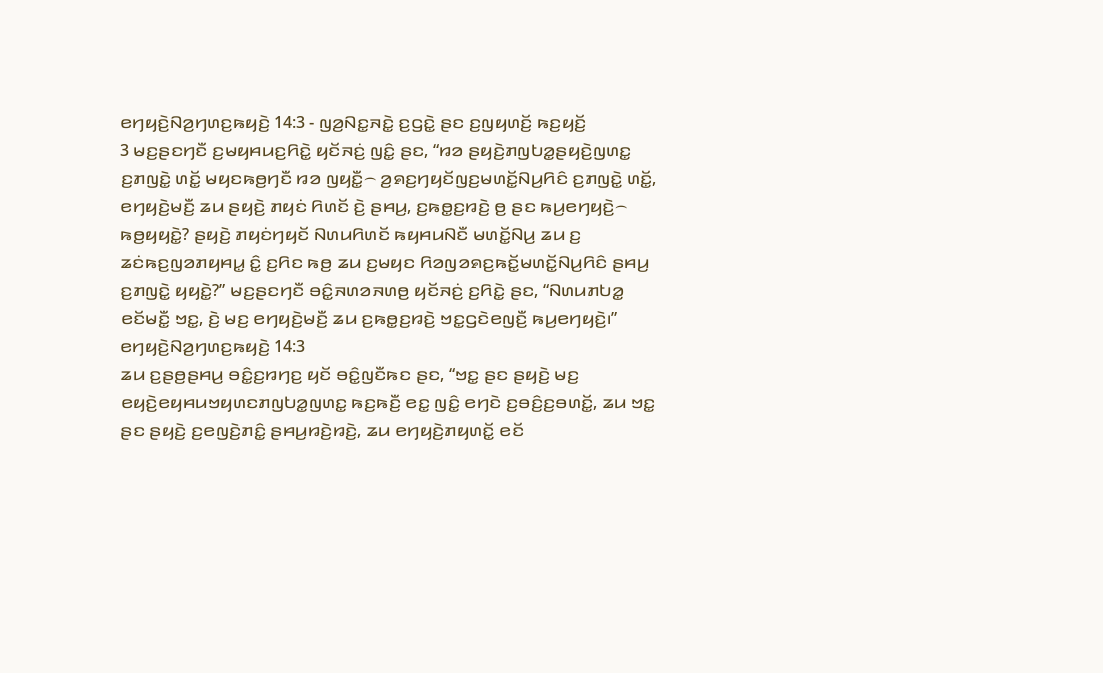ꤕꤚꤟꤢꤧ꤬ꤡꤤ꤬ꤚꤛꤢ꤬ꤒꤟꤢꤧ꤬ 14:3 - ꤜꤤ꤬ꤡꤢ꤭ꤏꤢꤧ꤭ ꤢ꤬ꤞꤢꤧ꤭ ꤔꤢ ꤢ꤬ꤜꤟꤛꤢꤩ꤬ ꤒꤢ꤬ꤟꤢꤩ꤬
3 ꤗꤢ꤬ꤔꤢꤚꤢꤪ ꤢ꤬ꤗꤟꤌꤣꤢ꤬ꤖꤢꤧ꤭ ꤟꤢꤩꤏꤢꤦ꤬ ꤜꤢꤨ꤭ ꤔꤢ, “ꤙꤤ ꤔꤟꤢꤧ꤬ꤊꤜꤝꤤ꤭ꤔꤟꤢꤧ꤬ꤜꤛꤢ꤭ ꤢ꤬ꤊꤜꤢꤧ꤭ ꤛꤢꤩ꤭ ꤗꤟꤢꤒꤥ꤬ꤚꤢꤪ ꤙꤤ ꤜꤟꤢꤪ꤭꤮ ꤤ꤬ꤎꤢ꤬ꤚꤟꤢꤩꤜꤢ꤬ꤗꤛꤢꤩ꤭ꤡꤣ꤬ꤖꤢꤨ ꤢ꤬ꤊꤜꤢꤧ꤭ ꤛꤢꤩ꤭, ꤕꤚꤟꤢꤧ꤬ꤗꤢꤪ꤬ ꤘꤣ ꤔꤟꤢꤧ꤬ ꤊꤟꤢꤦ ꤖꤛꤢꤩ ꤢꤧ꤬ ꤔꤌꤣ꤬, ꤢ꤬ꤒꤥ꤭ꤢ꤬ꤙꤢꤧ꤬ ꤥ꤬ ꤔꤢ ꤒꤣ꤬ꤕꤚꤟꤢꤧ꤬꤮ ꤒꤥ꤬ꤟꤟꤢꤧ꤭? ꤔꤟꤢꤧ꤬ ꤊꤟꤢꤦꤚꤟꤢꤩ ꤡꤛꤣꤖꤛꤢꤩ ꤒꤟꤌꤣꤡꤢꤪ ꤗꤛꤢꤩ꤭ꤡꤣ꤬ ꤘꤣ ꤢ꤬ ꤘꤢꤦꤒꤢ꤬ꤜꤤꤊꤟꤌꤣ꤭ ꤢꤨ꤭ ꤢ꤬ꤖꤢ ꤒꤥ꤬ ꤘꤣ ꤢ꤬ꤗꤟꤢ ꤖꤤꤜꤤꤎꤢ꤬ꤒꤢꤩ꤭ꤗꤛꤢꤩ꤭ꤡꤣ꤬ꤖꤢꤨ ꤔꤌꤣ꤬ ꤢ꤬ꤊꤜꤢꤧ꤭ ꤟꤟꤢꤧ꤭?” ꤗꤢ꤬ꤔꤢꤚꤢꤪ ꤋꤢꤨ꤭ꤏꤛꤤꤏꤛꤥ꤬ ꤟꤢꤩꤏꤢꤦ꤬ ꤢ꤬ꤖꤢꤧ꤭ ꤔꤢ, “ꤡꤛꤣꤊꤝꤤ꤭ ꤕꤢꤩꤗꤢꤪ꤭ ꤠꤢ꤭, ꤢꤧ꤬ ꤗꤢ꤬ ꤕꤚꤟꤢꤧ꤬ꤗꤢꤪ꤬ ꤘꤣ ꤢ꤬ꤒꤥ꤭ꤢ꤬ꤙꤢꤧ꤬ ꤠꤢ꤭ꤞꤢꤧꤕꤜꤢꤪ꤬ ꤒꤣ꤬ꤕꤚꤟꤢꤧ꤬꤯”
ꤕꤚꤟꤢꤧ꤬ꤡꤤ꤬ꤚꤛꤢ꤬ꤒꤟꤢꤧ꤬ 14:3
ꤘꤣ ꤢ꤬ꤔꤥ꤬ꤔꤌꤣ꤬ ꤋꤢꤨ꤭ꤢ꤬ꤙꤚꤢ꤬ ꤟꤢꤩ ꤋꤢꤨ꤭ꤜꤢꤪꤒꤢ ꤔꤢ, “ꤠꤢ꤭ ꤔꤢ ꤔꤟꤢꤧ꤬ ꤗꤢ꤬ ꤕꤟꤢꤧ꤬ꤕꤟꤌꤣꤠꤟꤛꤢꤊꤜꤝꤤ꤭ꤜꤛꤢ꤭ ꤒꤢ꤬ꤒꤢꤪ꤬ ꤕꤢ꤭ ꤜꤢꤨ꤭ ꤕꤚꤢꤧ ꤢ꤬ꤋꤢꤨ꤬ꤢ꤬ꤋꤛꤢꤩ꤭, ꤘꤣ ꤠꤢ꤭ ꤔꤢ ꤔꤟꤢꤧ꤬ ꤢ꤬ꤕꤜꤢꤧ꤬ꤊꤢꤨ꤭ ꤔꤌꤣ꤬ꤙꤢꤧ꤬ꤙꤢꤧ꤬, ꤘꤣ ꤕꤚꤟꤢꤧ꤬ꤊꤟꤛꤢꤩ꤭ ꤕꤢꤩ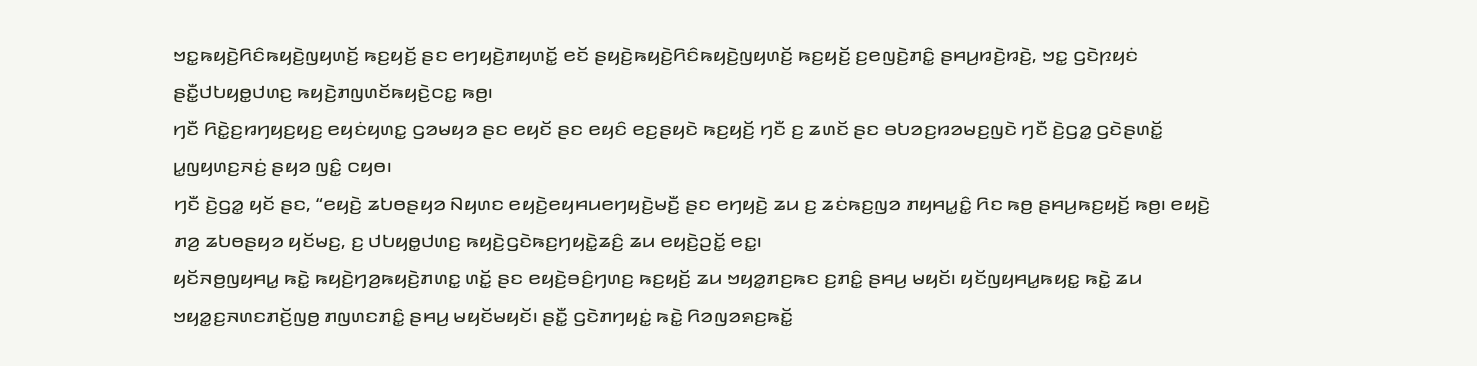ꤠꤢ꤭ꤒꤟꤢꤧ꤬ꤖꤢꤨꤒꤟꤢꤧ꤬ꤜꤟꤛꤢꤩ꤬ ꤒꤢ꤬ꤟꤢꤩ꤬ ꤔꤢ ꤕꤚꤟꤢꤧ꤬ꤊꤟꤛꤢꤩ꤭ ꤕꤢꤩ ꤔꤟꤢꤧ꤬ꤒꤟꤢꤧ꤬ꤖꤢꤨꤒꤟꤢꤧ꤬ꤜꤟꤛꤢꤩ꤬ ꤒꤢ꤬ꤟꤢꤩ꤬ ꤢ꤬ꤕꤜꤢꤧ꤬ꤊꤢꤨ꤭ ꤔꤌꤣ꤬ꤙꤢꤧ꤬ꤙꤢꤧ꤬, ꤠꤢ꤭ ꤞꤢꤧꤐꤟꤢꤦ ꤔꤢꤪ꤭ꤓꤝꤟꤥ꤭ꤓꤛꤢ꤬ ꤒꤟꤢꤧ꤬ꤊꤜꤛꤢꤩꤒꤟꤢꤧ꤬ꤍꤢ꤭ ꤒꤥ꤬꤯
ꤚꤢꤪ ꤖꤢꤧ꤭ꤢ꤬ꤙꤚꤟꤢ꤬ꤟꤢ꤬ ꤕꤟꤢꤦꤟꤛꤢ꤭ ꤞꤤꤗꤟꤤ ꤔꤢ ꤕꤟꤢꤩ ꤔꤢ ꤕꤟꤢꤨ ꤕꤢ꤬ꤔꤟꤢꤧ ꤒꤢ꤬ꤟꤢꤩ꤬ ꤚꤢꤪ ꤢ꤬ ꤘꤛꤢꤩ ꤔꤢ ꤋꤝꤤꤢ꤬ꤙꤤꤗꤢ꤬ꤜꤢꤧ ꤚꤢꤪ ꤢꤧ꤬ꤞꤤ꤭ ꤞꤢꤧꤔꤛꤢꤩ꤭ ꤣ꤭ꤜꤟꤛꤢ꤬ꤏꤢꤦ꤬ ꤔꤟꤤ ꤜꤢꤨ꤭ ꤍꤟꤥ꤯
ꤚꤢꤪ ꤢꤧ꤬ꤞꤤ꤭ ꤟꤢꤩ ꤔꤢ, “ꤕꤟꤢꤧ꤬ ꤘꤝꤥꤔꤟꤤ ꤡꤟꤛꤢ ꤕꤟꤢꤧ꤬ꤕꤟꤌꤣꤕꤚꤟꤢꤧ꤬ꤗꤢꤪ꤬ ꤔꤢ ꤕꤚꤟꤢꤧ꤬ ꤘꤣ ꤢ꤬ ꤘꤢꤦꤒꤢ꤬ꤜꤤ ꤊꤟꤌꤣ꤭ꤢꤨ꤭ ꤖꤢ ꤒꤥ꤬ ꤔꤌꤣ꤬ꤒꤢ꤬ꤟꤢꤩ꤬ ꤒꤥ꤬꤯ ꤕꤟꤢꤧ꤬ ꤊꤤ꤬ ꤘꤝꤥꤔꤟꤤ ꤟꤢꤩꤗꤢ꤬, ꤢ꤬ ꤓꤝꤟꤥ꤭ꤓꤛꤢ꤬ ꤒꤟꤢꤧ꤬ꤞꤢꤧꤒꤢ꤬ꤚꤟꤢꤧ꤭ꤘꤢꤨ꤬ ꤘꤣ ꤕꤟꤢꤧ꤬ꤑꤢꤩ꤭ ꤕꤢ꤭꤯
ꤟꤢꤩꤏꤥ꤬ꤜꤟꤌꤣ꤭ ꤒꤢꤧ꤭ ꤒꤟꤢꤧ꤬ꤚꤤ꤬ꤒꤟꤢꤧ꤬ꤊꤛꤢ꤭ ꤛꤢꤩ꤭ ꤔꤢ ꤕꤟꤢꤧ꤬ꤋꤢꤨ꤬ꤚꤛꤢ꤬ ꤒꤢ꤬ꤟꤢꤩ꤬ ꤘꤣ ꤠꤟꤤ꤭ꤊꤢ꤬ꤒꤢ ꤢ꤬ꤊꤢꤨ꤭ ꤔꤌꤣ꤬ ꤗꤟꤢꤩ꤯ ꤟꤢꤩꤜꤟꤌꤣ꤭ꤒꤟꤢ꤭ ꤒꤢꤧ꤭ ꤘꤣ ꤠꤟꤤ꤭ꤢ꤬ꤏꤛꤢꤊꤢꤩ꤬ꤜꤥ꤬ ꤊꤜꤛꤢꤊꤢꤨ꤭ ꤔꤌꤣ꤬ ꤗꤟꤢꤩꤗꤟꤢꤩ꤯ ꤔꤢꤪ꤭ ꤞꤢꤧꤊꤚꤟꤢꤦ꤭ ꤒꤢꤧ꤭ ꤖꤤꤜꤤꤎꤢ꤬ꤒꤢꤩ꤭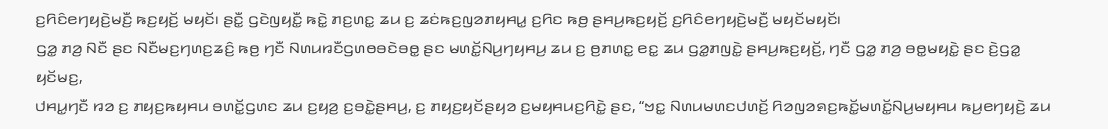ꤢ꤬ꤖꤢꤨꤕꤚꤟꤢꤧ꤬ꤗꤢꤪ꤬ ꤒꤢ꤬ꤟꤢꤩ꤬ ꤗꤟꤢꤩ꤯ ꤔꤢꤪ꤭ ꤞꤢꤧꤜꤟꤢꤪ꤭ ꤒꤢꤧ꤭ ꤊꤢ꤬ꤛꤢ꤭ ꤘꤣ ꤢ꤬ ꤘꤢꤦꤒꤢ꤬ꤜꤤꤊꤟꤌꤣ꤭ ꤢ꤬ꤖꤢ ꤒꤥ꤬ ꤔꤌꤣ꤬ꤒꤢ꤬ꤟꤢꤩ꤬ ꤢ꤬ꤖꤢꤨꤕꤚꤟꤢꤧ꤬ꤗꤢꤪ꤬ ꤗꤟꤢꤩꤗꤟꤢꤩ꤯
ꤞꤤ꤭ ꤊꤤ꤬ ꤡꤢꤪ ꤔꤢ ꤡꤢꤪꤗꤢ꤬ꤚꤛꤢ꤬ꤘꤢꤨ꤬ ꤒꤥ꤬ ꤚꤢꤪ ꤡꤛꤣꤙꤢꤪꤞꤛꤥꤋꤢꤧꤋꤥ꤭ ꤔꤢ ꤗꤛꤢꤩ꤭ꤡꤣ꤬ꤚꤟꤌꤣ꤬ ꤘꤣ ꤢ꤬ ꤥ꤬ꤊꤛꤢ꤭ ꤕꤢ꤭ ꤘꤣ ꤞꤤ꤭ꤊꤜꤢꤧ꤭ ꤔꤌꤣ꤬ꤒꤢ꤬ꤟꤢꤩ꤬, ꤚꤢꤪ ꤞꤤ꤭ ꤊꤤ꤬ ꤋꤥ꤭ꤗꤟꤢꤧ꤭ ꤔꤢ ꤢꤧ꤬ꤞꤤ꤭ ꤟꤢꤩꤗꤢ꤬,
ꤓꤌꤣ꤭ꤚꤢꤪ ꤙꤤ ꤢ꤬ ꤊꤟꤢ꤬ꤒꤟꤌꤣ ꤋꤛꤢꤩ꤭ꤞꤛꤢ ꤘꤣ ꤢ꤬ꤟꤤ꤬ ꤢ꤬ꤋꤢꤧ꤭ꤔꤌꤣ꤬, ꤢ꤬ ꤊꤟꤢ꤬ꤟꤢꤩꤔꤟꤤ ꤢ꤬ꤗꤟꤌꤣꤢ꤬ꤖꤢꤧ꤭ ꤔꤢ, “ꤠꤢ꤭ ꤡꤛꤣꤗꤛꤢꤓꤛꤢꤩ꤬ ꤖꤤꤜꤤꤎꤢ꤬ꤒꤢꤩ꤭ꤗꤛꤢꤩ꤭ꤡꤣ꤬ꤗꤟꤌꤣ ꤒꤣ꤬ꤕꤚꤟꤢꤧ꤬ ꤘꤣ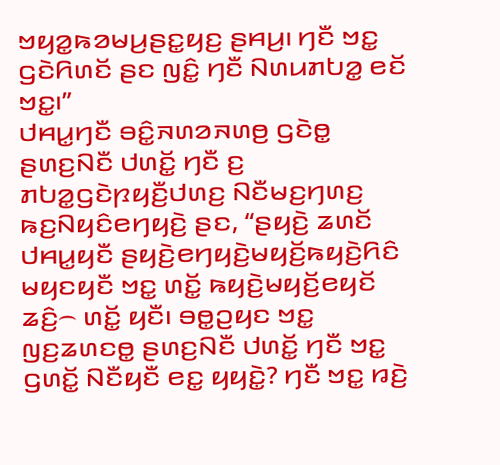ꤠꤟꤤ꤭ꤒꤤꤗꤣ꤬ꤔꤢ꤭ꤟꤢ꤬ ꤔꤌꤣ꤬꤯ ꤚꤢꤪ ꤠꤢ꤭ ꤞꤢꤧꤖꤛꤢꤩ ꤔꤢ ꤜꤢꤨ꤭ ꤚꤢꤪ ꤡꤛꤣꤊꤝꤤ꤭ ꤕꤢꤩ ꤠꤢ꤭꤯”
ꤓꤌꤣ꤭ꤚꤢꤪ ꤋꤢꤨ꤭ꤏꤛꤤꤏꤛꤥ꤬ ꤞꤢꤧꤥ꤭ ꤔꤛꤢ꤬ꤡꤢꤪ ꤓꤛꤢꤩ꤭ ꤚꤢꤪ ꤢ꤬ ꤊꤝꤤ꤭ꤞꤢꤧꤐꤟꤢꤪ꤬ꤓꤛꤢ꤬ ꤡꤢꤪꤗꤢ꤬ꤚꤛꤢ꤬ ꤒꤢ꤬ꤡꤟꤢꤨꤕꤚꤟꤢꤧ꤬ ꤔꤢ, “ꤔꤟꤢꤧ꤬ ꤘꤛꤢꤩ ꤓꤌꤣ꤭ꤟꤢꤪ ꤔꤟꤢꤧ꤬ꤕꤚꤟꤢꤧ꤬ꤗꤟꤢꤩ꤬ꤒꤟꤢꤧ꤬ꤖꤢꤨ ꤗꤟꤢꤟꤢꤪ ꤠꤢ꤭ ꤛꤢꤩ꤭ ꤒꤟꤢꤧ꤬ꤗꤟꤢꤩ꤬ꤕꤟꤢꤩ ꤘꤢꤨ꤬꤮ ꤛꤢꤩ꤭ ꤟꤢꤪ꤯ ꤋꤥ꤭ꤑꤟꤢ ꤠꤢ꤭ ꤜꤢ꤬ꤘꤛꤢꤥ꤭ ꤔꤛꤢ꤬ꤡꤢꤪ ꤓꤛꤢꤩ꤭ ꤚꤢꤪ ꤠꤢ꤭ ꤞꤛꤢꤩ꤭ ꤡꤢꤪꤟꤢꤪ ꤕꤢ꤭ ꤟꤟꤢꤧ꤭? ꤚꤢꤪ ꤠꤢ꤭ ꤙꤢꤧ꤬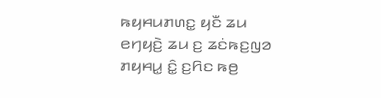ꤒꤟꤌꤣꤊꤛꤢ꤭ ꤟꤢꤪ ꤘꤣ ꤕꤚꤟꤢꤧ꤬ ꤘꤣ ꤢ꤬ ꤘꤢꤦꤒꤢ꤬ꤜꤤ ꤊꤟꤌꤣ꤭ ꤢꤨ꤭ ꤢ꤬ꤖꤢ ꤒꤥ꤬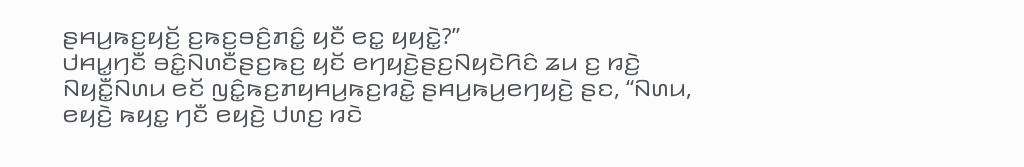ꤔꤌꤣ꤬ꤒꤢ꤬ꤟꤢꤩ꤬ ꤢ꤬ꤒꤢ꤬ꤋꤢꤨ꤬ꤊꤢꤨ꤭ ꤟꤢꤪ ꤕꤢ꤭ ꤟꤟꤢꤧ꤭?”
ꤓꤌꤣ꤭ꤚꤢꤪ ꤋꤢꤨ꤭ꤡꤛꤢꤪꤔꤢ꤬ꤒꤢ꤬ ꤟꤢꤩ ꤕꤚꤟꤢꤧ꤬ꤔꤢ꤬ꤡꤟꤢꤧꤖꤢꤨ ꤘꤣ ꤢ꤬ ꤙꤢꤧ꤬ ꤡꤟꤢꤪ꤭ꤡꤛꤣ ꤕꤢꤩ ꤜꤢꤨ꤭ꤒꤢ꤬ꤊꤟꤌꤣ꤬ꤒꤢ꤬ꤙꤢꤧ꤭ ꤔꤌꤣ꤬ꤒꤣ꤬ꤕꤚꤟꤢꤧ꤬ ꤔꤢ, “ꤡꤛꤣ, ꤕꤟꤢꤧ꤬ ꤒꤟꤢ꤭ ꤚꤢꤪ ꤕꤟꤢꤧ꤬ ꤓꤛꤢ꤬ ꤙꤢꤧ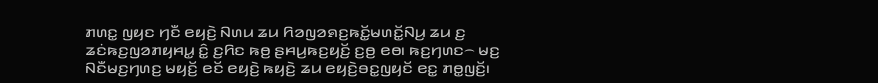ꤊꤛꤢ꤭ ꤜꤟꤢ ꤚꤢꤪ ꤕꤟꤢꤧ꤬ ꤡꤛꤣ ꤘꤣ ꤖꤤꤜꤤꤎꤢ꤬ꤒꤢꤩ꤭ꤗꤛꤢꤩ꤭ꤡꤣ꤬ ꤘꤣ ꤢ꤬ ꤘꤢꤦꤒꤢ꤬ꤜꤤꤊꤟꤌꤣ꤭ ꤢꤨ꤭ ꤢ꤬ꤖꤢ ꤒꤥ꤬ ꤔꤌꤣ꤬ꤒꤢ꤬ꤟꤢꤩ꤬ ꤢ꤬ꤥ꤬ ꤕꤥ꤯ ꤒꤢ꤬ꤚꤛꤢ꤮ ꤗꤢ꤬ ꤡꤢꤪꤗꤢ꤬ꤚꤛꤢ꤬ ꤗꤟꤢꤩ꤬ ꤕꤢꤩ ꤕꤟꤢꤧ꤬ ꤒꤟꤢꤧ꤬ ꤘꤣ ꤕꤟꤢꤧ꤬ꤋꤢ꤭ꤜꤟꤢꤩ ꤕꤢ꤭ ꤊꤥ꤭ꤜꤢꤩ꤬꤯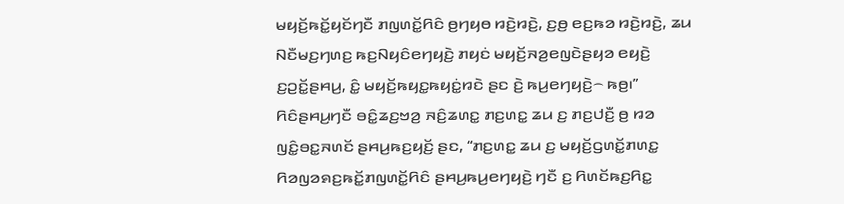ꤗꤟꤢꤩ꤬ꤒꤢꤩ꤭ꤟꤢꤩꤚꤢꤪ ꤊꤜꤛꤢꤩ꤭ꤖꤢꤨ ꤥ꤬ꤚꤟꤥ ꤙꤢꤧ꤬ꤙꤢꤧ꤬, ꤢ꤬ꤥ꤬ ꤕꤢ꤬ꤒꤤ ꤙꤢꤧ꤬ꤙꤢꤧ꤬, ꤘꤣ ꤡꤢꤪꤗꤢ꤬ꤚꤛꤢ꤬ ꤒꤢ꤬ꤡꤟꤢꤨꤕꤚꤟꤢꤧ꤬ ꤊꤟꤢꤦ ꤗꤟꤢꤩ꤬ꤏꤤ꤬ꤕꤜꤢꤧꤔꤟꤤ ꤕꤟꤢꤧ꤬ ꤢ꤬ꤑꤢꤩ꤭ꤔꤌꤣ꤬, ꤢꤨ꤭ ꤗꤟꤢꤩ꤬ꤒꤟꤢ꤭ꤒꤟꤢꤦ꤭ꤙꤢꤧ ꤔꤢ ꤢꤧ꤬ ꤒꤣ꤬ꤕꤚꤟꤢꤧ꤬꤮ ꤒꤥ꤬꤯”
ꤖꤢꤨꤔꤌꤣ꤬ꤚꤢꤪ ꤋꤢꤨ꤭ꤘꤢ꤬ꤠꤤ꤬ ꤏꤢꤨ꤬ꤘꤛꤢ꤭ ꤊꤢ꤬ꤛꤢ꤭ ꤘꤣ ꤢ꤬ ꤊꤢ꤬ꤓꤢꤪ꤬ ꤥ꤬ ꤙꤤ ꤜꤢꤨ꤭ꤋꤢ꤭ꤏꤛꤢꤩ ꤔꤌꤣ꤬ꤒꤢ꤬ꤟꤢꤩ꤬ ꤔꤢ, “ꤊꤢ꤬ꤛꤢ꤭ ꤘꤣ ꤢ꤬ ꤗꤟꤢꤩ꤬ꤞꤛꤢꤩ꤭ꤊꤛꤢ꤭ ꤖꤤꤜꤤꤎꤢ꤬ꤒꤢꤩ꤭ꤊꤜꤛꤢꤩ꤭ꤖꤢꤨ ꤔꤌꤣ꤬ꤒꤣ꤬ꤕꤚꤟꤢꤧ꤬ ꤚꤢꤪ ꤢ꤬ ꤖꤛꤢꤩꤒꤢ꤬ꤖꤢ꤭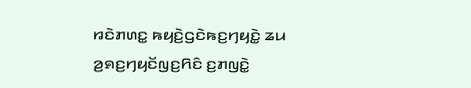ꤙꤢꤧꤊꤛꤢ꤭ ꤒꤟꤢꤧ꤬ꤞꤢꤧꤒꤢ꤬ꤚꤟꤢꤧ꤭ ꤘꤣ ꤤ꤬ꤎꤢ꤬ꤚꤟꤢꤩꤜꤢ꤬ꤖꤢꤨ ꤢ꤬ꤊꤜꤢꤧ꤭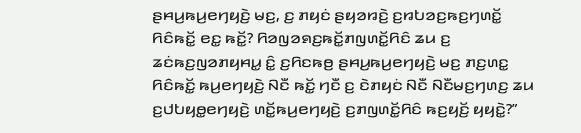ꤔꤌꤣ꤬ꤒꤣ꤬ꤕꤚꤟꤢꤧ꤬ ꤗꤢ꤬, ꤢ꤬ ꤊꤟꤢꤦ ꤔꤟꤤꤙꤢꤧ꤬ ꤢ꤬ꤙꤝꤤꤢ꤬ꤒꤢ꤬ꤚꤛꤢꤩ꤭ ꤖꤢꤨꤒꤢꤩ꤭ ꤕꤢ꤭ ꤒꤢꤩ꤭? ꤖꤤꤜꤤꤎꤢ꤬ꤒꤢꤩ꤭ꤊꤜꤛꤢꤩ꤭ꤖꤢꤨ ꤘꤣ ꤢ꤬ ꤘꤢꤦꤒꤢ꤬ꤜꤤꤊꤟꤌꤣ꤭ ꤢꤨ꤭ ꤢ꤬ꤖꤢꤒꤥ꤬ ꤔꤌꤣ꤬ꤒꤣ꤬ꤕꤚꤟꤢꤧ꤬ ꤗꤢ꤬ ꤊꤢ꤬ꤛꤢ꤭ ꤖꤢꤨꤒꤢꤩ꤭ ꤒꤣ꤬ꤕꤚꤟꤢꤧ꤬ ꤡꤢꤪ ꤒꤢꤩ꤭ ꤚꤢꤪ ꤢ꤬ ꤢꤧꤊꤟꤢꤦ ꤡꤢꤪ ꤡꤢꤪꤗꤢ꤬ꤚꤛꤢ꤬ ꤘꤣ ꤢ꤬ꤓꤝꤟꤥ꤭ꤕꤚꤟꤢꤧ꤬ ꤛꤢꤩ꤭ꤒꤣ꤬ꤕꤚꤟꤢꤧ꤬ ꤢ꤬ꤊꤜꤛꤢꤩ꤭ꤖꤢꤨ ꤒꤢ꤬ꤟꤢꤩ꤬ ꤟꤟꤢꤧ꤭?”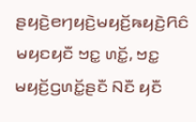ꤔꤟꤢꤧ꤬ꤕꤚꤟꤢꤧ꤬ꤗꤟꤢꤩ꤬ꤒꤟꤢꤧ꤬ꤖꤢꤨ ꤗꤟꤢꤟꤢꤪ ꤠꤢ꤭ ꤛꤢꤩ꤭, ꤠꤢ꤭ ꤗꤟꤢꤩ꤬ꤞꤛꤢꤩ꤭ꤔꤢꤪ ꤡꤢꤪ ꤟꤢꤪ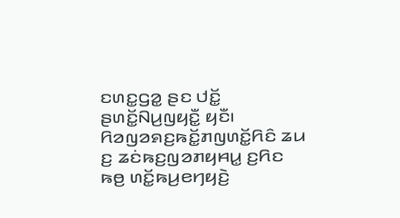ꤢꤛꤢ꤭ꤞꤤ꤭ ꤔꤢ ꤓꤢꤩ꤭ ꤔꤛꤢꤩ꤭ꤡꤣ꤬ꤜꤟꤢꤪ꤭ ꤟꤢꤪ꤯ ꤖꤤꤜꤤꤎꤢ꤬ꤒꤢꤩ꤭ꤊꤜꤛꤢꤩ꤭ꤖꤢꤨ ꤘꤣ ꤢ꤬ ꤘꤢꤦꤒꤢ꤬ꤜꤤꤊꤟꤌꤣ꤭ ꤢ꤬ꤖꤢ ꤒꤥ꤬ ꤛꤢꤩ꤭ꤒꤣ꤬ꤕꤚꤟꤢꤧ꤬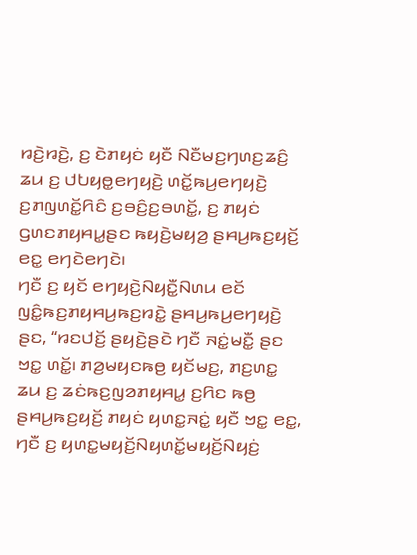ꤙꤢꤧ꤬ꤙꤢꤧ꤬, ꤢ꤬ ꤢꤧꤊꤟꤢꤦ ꤟꤢꤪ ꤡꤢꤪꤗꤢ꤬ꤚꤛꤢ꤬ꤘꤢꤨ꤬ ꤘꤣ ꤢ꤬ ꤓꤝꤟꤥ꤭ꤕꤚꤟꤢꤧ꤬ ꤛꤢꤩ꤭ꤒꤣ꤬ꤕꤚꤟꤢꤧ꤬ ꤢ꤬ꤊꤜꤛꤢꤩ꤭ꤖꤢꤨ ꤢ꤬ꤋꤢꤨ꤬ꤢ꤬ꤋꤛꤢꤩ꤭, ꤢ꤬ ꤊꤟꤢꤦ ꤞꤛꤢꤊꤟꤌꤣ꤭ꤔꤢ ꤒꤟꤢꤧ꤬ꤗꤟꤤ꤬ ꤔꤌꤣ꤬ꤒꤢ꤬ꤟꤢꤩ꤬ ꤕꤢ꤭ ꤕꤚꤢꤧꤕꤚꤢꤧ꤯
ꤚꤢꤪ ꤢ꤬ ꤟꤢꤩ ꤕꤚꤟꤢꤧ꤬ꤡꤟꤢꤪ꤭ꤡꤛꤣ ꤕꤢꤩ ꤜꤢꤨ꤭ꤒꤢ꤬ꤊꤟꤌꤣ꤬ꤒꤢ꤬ꤙꤢꤧ꤭ ꤔꤌꤣ꤬ꤒꤣ꤬ꤕꤚꤟꤢꤧ꤬ ꤔꤢ, “ꤙꤢꤓꤢꤩ꤬ ꤔꤟꤢꤧ꤬ꤔꤢꤧ ꤚꤢꤪ ꤏꤢꤦ꤭ꤗꤢꤪ꤭ ꤔꤢ ꤠꤢ꤭ ꤛꤢꤩ꤭꤯ ꤊꤤ꤬ꤗꤟꤢꤒꤥ꤬ ꤟꤢꤩꤗꤢ꤬, ꤊꤢ꤬ꤛꤢ꤭ ꤘꤣ ꤢ꤬ ꤘꤢꤦꤒꤢ꤬ꤜꤤꤊꤟꤌꤣ꤭ ꤢ꤬ꤖꤢ ꤒꤥ꤬ ꤔꤌꤣ꤬ꤒꤢ꤬ꤟꤢꤩ꤬ ꤊꤟꤢꤦ ꤟꤛꤢ꤭ꤏꤢꤦ꤭ ꤟꤢꤪ ꤠꤢ꤭ ꤕꤢ꤭, ꤚꤢꤪ ꤢ꤬ ꤟꤛꤢ꤭ꤗꤟꤢꤩ꤬ꤡꤟꤛꤢꤩ꤭ꤗꤟꤢꤩ꤬ꤡꤟꤢꤦ꤬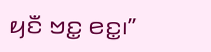ꤟꤢꤪ ꤠꤢ꤭ ꤕꤢ꤭꤯”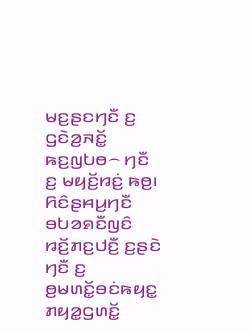ꤗꤢ꤬ꤔꤢꤚꤢꤪ ꤢ꤬ ꤞꤢꤧꤤ꤬ꤏꤢꤩ꤭ ꤒꤢ꤬ꤜꤝꤥ꤮ ꤚꤢꤪ ꤢ꤬ ꤗꤟꤢꤩ꤬ꤙꤢꤦ꤬ ꤒꤥ꤬꤯ ꤖꤢꤨꤔꤌꤣ꤬ꤚꤢꤪ ꤋꤝꤤꤎꤢꤪꤜꤢꤨ ꤙꤢꤩ꤬ꤊꤢ꤬ꤓꤢꤪ꤬ ꤢ꤬ꤔꤢꤧ ꤚꤢꤪ ꤢ꤬ ꤥ꤬ꤗꤛꤢꤩ꤭ꤋꤢꤦꤒꤟꤢ꤭ ꤊꤟꤤ꤭ꤞꤛꤢꤩ꤭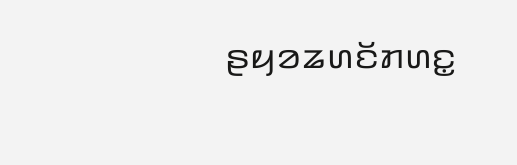ꤔꤟꤤꤘꤛꤢꤩꤊꤛꤢ꤭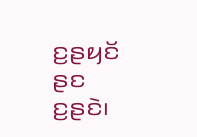ꤢ꤬ꤔꤟꤢꤩ ꤔꤢ ꤢ꤬ꤔꤢꤧ꤯